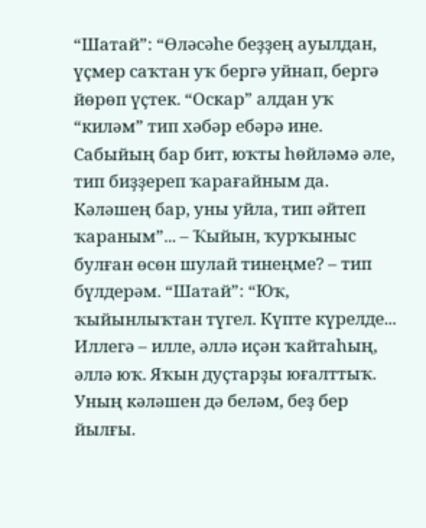“Шатай”: “Өләсәһе беҙҙең ауылдан, үҫмер саҡтан уҡ бергә уйнап, бергә йөрөп үҫтек. “Оскар” алдан уҡ “киләм” тип хәбәр ебәрә ине. Сабыйың бар бит, юҡты һөйләмә әле, тип биҙҙереп ҡарағайным да. Кәләшең бар, уны уйла, тип әйтеп ҡараным”... – Ҡыйын, ҡурҡыныс булған өсөн шулай тинеңме? – тип бүлдерәм. “Шатай”: “Юҡ, ҡыйынлыҡтан түгел. Күпте күрелде... Иллегә – илле, әллә иҫән ҡайтаһың, әллә юҡ. Яҡын дуҫтарҙы юғалттыҡ. Уның кәләшен дә беләм, беҙ бер йылғы.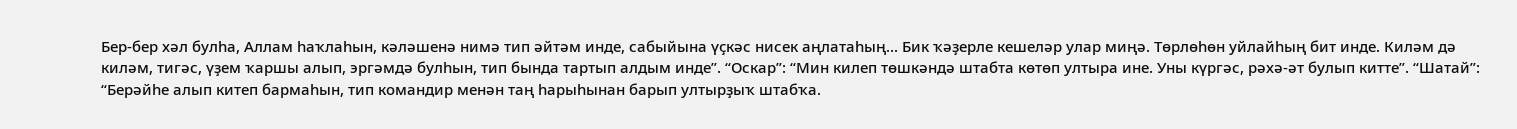Бер-бер хәл булһа, Аллам һаҡлаһын, кәләшенә нимә тип әйтәм инде, сабыйына үҫкәс нисек аңлатаһың... Бик ҡәҙерле кешеләр улар миңә. Төрлөһөн уйлайһың бит инде. Киләм дә киләм, тигәс, үҙем ҡаршы алып, эргәмдә булһын, тип бында тартып алдым инде”. “Оскар”: “Мин килеп төшкәндә штабта көтөп ултыра ине. Уны күргәс, рәхә-әт булып китте”. “Шатай”: “Берәйһе алып китеп бармаһын, тип командир менән таң һарыһынан барып ултырҙыҡ штабҡа.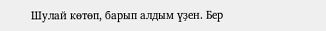Шулай көтөп, барып алдым үҙен. Бер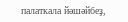палаткала йәшәйбеҙ,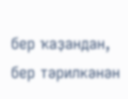бер ҡаҙандан, бер тәрилкәнән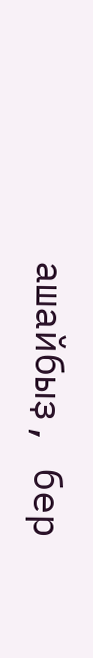ашайбыҙ, бер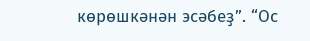көрөшкәнән эсәбеҙ”. “Ос